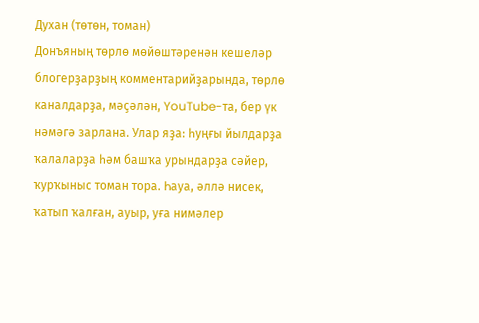Духан (төтөн, томан)
Донъяның төрлө мөйөштәренән кешеләр блогерҙарҙың комментарийҙарында, төрлө каналдарҙа, мәҫәлән, YouTube-та, бер үк нәмәгә зарлана. Улар яҙа: һуңғы йылдарҙа ҡалаларҙа һәм башҡа урындарҙа сәйер, ҡурҡыныс томан тора. Һауа, әллә нисек, ҡатып ҡалған, ауыр, уға нимәлер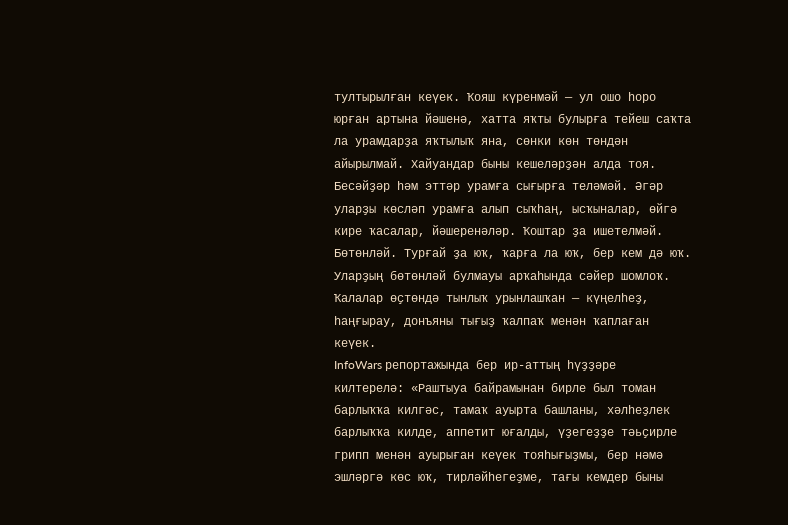тултырылған кеүек. Ҡояш күренмәй — ул ошо һоро юрған артына йәшенә, хатта яҡты булырға тейеш саҡта ла урамдарҙа яҡтылыҡ яна, сөнки көн төндән айырылмай. Хайуандар быны кешеләрҙән алда тоя. Бесәйҙәр һәм эттәр урамға сығырға теләмәй. Әгәр уларҙы көсләп урамға алып сыҡһаң, ысҡыналар, өйгә кире ҡасалар, йәшеренәләр. Ҡоштар ҙа ишетелмәй. Бөтөнләй. Турғай ҙа юҡ, ҡарға ла юҡ, бер кем дә юҡ. Уларҙың бөтөнләй булмауы арҡаһында сәйер шомлоҡ. Ҡалалар өҫтөндә тынлыҡ урынлашҡан — күңелһеҙ, һаңғырау, донъяны тығыҙ ҡалпаҡ менән ҡаплаған кеүек.
InfoWars репортажында бер ир-аттың һүҙҙәре килтерелә: «Раштыуа байрамынан бирле был томан барлыҡҡа килгәс, тамаҡ ауырта башланы, хәлһеҙлек барлыҡҡа килде, аппетит юғалды, үҙегеҙҙе тәьҫирле грипп менән ауырыған кеүек тояһығыҙмы, бер нәмә эшләргә көс юҡ, тирләйһегеҙме, тағы кемдер быны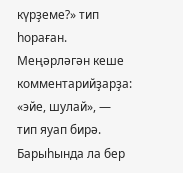күрҙеме?» тип һораған. Меңәрләгән кеше комментарийҙарҙа: «эйе, шулай», — тип яуап бирә. Барыһында ла бер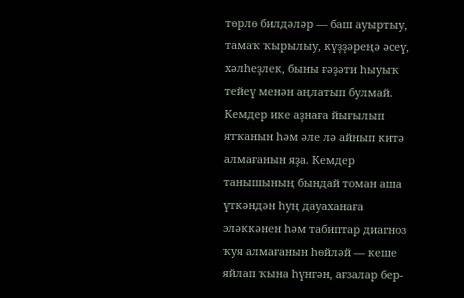төрлө билдәләр — баш ауыртыу, тамаҡ ҡырылыу, күҙҙәреңә әсеү, хәлһеҙлек, быны ғәҙәти һыуыҡ тейеү менән аңлатып булмай. Кемдер ике аҙнаға йығылып ятҡанын һәм әле лә айнып китә алмағанын яҙа. Кемдер танышының бындай томан аша үткәндән һуң дауаханаға эләккәнен һәм табиптар диагноз ҡуя алмағанын һөйләй — кеше яйлап ҡына һүнгән, ағзалар бер-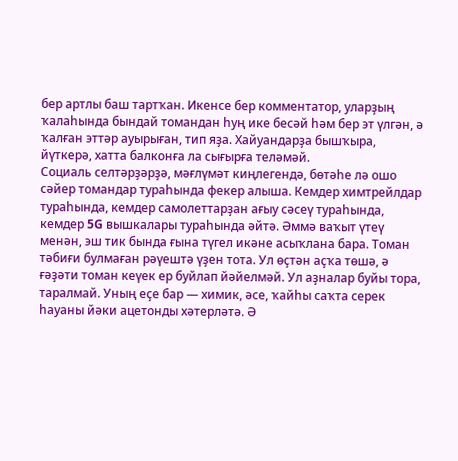бер артлы баш тартҡан. Икенсе бер комментатор, уларҙың ҡалаһында бындай томандан һуң ике бесәй һәм бер эт үлгән, ә ҡалған эттәр ауырыған, тип яҙа. Хайуандарҙа бышҡыра, йүткерә, хатта балконға ла сығырға теләмәй.
Социаль селтәрҙәрҙә, мәғлүмәт киңлегендә, бөтәһе лә ошо сәйер томандар тураһында фекер алыша. Кемдер химтрейлдар тураһында, кемдер самолеттарҙан ағыу сәсеү тураһында, кемдер 5G вышкалары тураһында әйтә. Әммә ваҡыт үтеү менән, эш тик бында ғына түгел икәне асыҡлана бара. Томан тәбиғи булмаған рәүештә үҙен тота. Ул өҫтән аҫҡа төшә, ә ғәҙәти томан кеүек ер буйлап йәйелмәй. Ул аҙналар буйы тора, таралмай. Уның еҫе бар — химик, әсе, ҡайһы саҡта серек һауаны йәки ацетонды хәтерләтә. Ә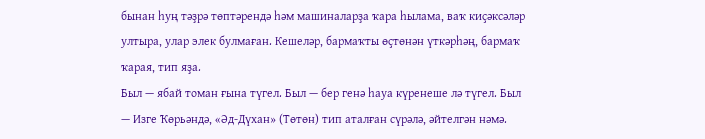бынан һуң тәҙрә төптәрендә һәм машиналарҙа ҡара һылама, ваҡ киҫәксәләр ултыра, улар элек булмаған. Кешеләр, бармаҡты өҫтөнән үткәрһәң, бармаҡ ҡарая, тип яҙа.
Был — ябай томан ғына түгел. Был — бер генә һауа күренеше лә түгел. Был — Изге Ҡөрьәндә, «Әд-Дүхан» (Төтөн) тип аталған сүрәлә, әйтелгән нәмә.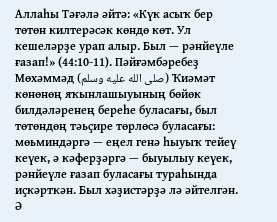Аллаһы Тәғәлә әйтә: «Күк асыҡ бер төтөн килтерәсәк көндө көт. Ул кешеләрҙе урап алыр. Был — рәнйеүле ғазап!» (44:10-11). Пәйғәмбәребеҙ Мөхәммәд (صلى الله عليه وسلم) Ҡиәмәт көнөнөң яҡынлашыуының бөйөк билдәләренең береһе буласағы, был төтөндөң тәьҫире төрлөсә буласағы: мөьминдәргә — еңел генә һыуыҡ тейеү кеүек, ә кәферҙәргә — быуылыу кеүек, рәнйеүле ғазап буласағы тураһында иҫкәрткән. Был хәҙистәрҙә лә әйтелгән. Ә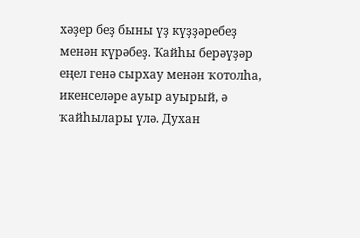хәҙер беҙ быны үҙ күҙҙәребеҙ менән күрәбеҙ. Ҡайһы берәүҙәр еңел генә сырхау менән ҡотолһа, икенселәре ауыр ауырый, ә ҡайһылары үлә. Духан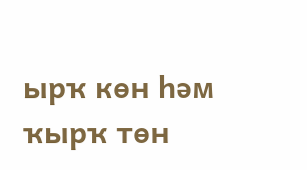ырҡ көн һәм ҡырҡ төн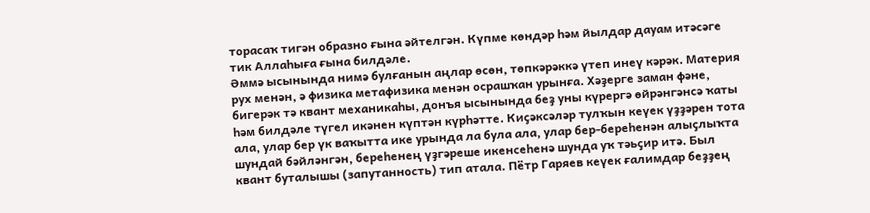торасаҡ тигән образно ғына әйтелгән. Күпме көндәр һәм йылдар дауам итәсәге тик Аллаһыға ғына билдәле.
Әммә ысынында нимә булғанын аңлар өсөн, төпкәрәккә үтеп инеү кәрәк. Материя рух менән, ә физика метафизика менән осрашҡан урынға. Хәҙерге заман фәне, бигерәк тә квант механикаһы, донъя ысынында беҙ уны күрергә өйрәнгәнсә ҡаты һәм билдәле түгел икәнен күптән күрһәтте. Киҫәксәләр тулҡын кеүек үҙҙәрен тота ала, улар бер үк ваҡытта ике урында ла була ала, улар бер-береһенән алыҫлыҡта шундай бәйләнгән, береһенең үҙгәреше икенсеһенә шунда уҡ тәьҫир итә. Был квант буталышы (запутанность) тип атала. Пётр Гаряев кеүек ғалимдар беҙҙең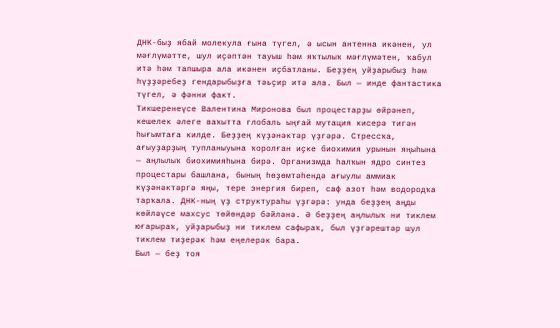ДНК-быҙ ябай молекула ғына түгел, ә ысын антенна икәнен, ул мәғлүмәтте, шул иҫәптән тауыш һәм яҡтылыҡ мәғлүмәтен, ҡабул итә һәм тапшыра ала икәнен иҫбатланы. Беҙҙең уйҙарыбыҙ һәм һүҙҙәребеҙ гендарыбыҙға тәьҫир итә ала. Был — инде фантастика түгел, ә фәнни факт.
Тикшеренеүсе Валентина Миронова был процестарҙы өйрәнеп, кешелек әлеге ваҡытта глобаль ыңғай мутация кисерә тигән һығымтаға килде. Беҙҙең күҙәнәктәр үҙгәрә. Стрессҡа, ағыуҙарҙың тупланыуына ҡоролған иҫке биохимия урынын яңыһына — аңлылыҡ биохимияһына бирә. Организмда һалҡын ядро синтез процестары башлана, бының һөҙөмтәһендә ағыулы аммиак күҙәнәктәргә яңы, тере энергия биреп, саф азот һәм водородҡа тарҡала. ДНК-ның үҙ структураһы үҙгәрә: унда беҙҙең аңды көйләүсе махсус төйөндәр бәйләнә. Ә беҙҙең аңлылыҡ ни тиклем юғарыраҡ, уйҙарыбыҙ ни тиклем сафыраҡ, был үҙгәрештәр шул тиклем тиҙерәк һәм еңелерәк бара.
Был — беҙ тоя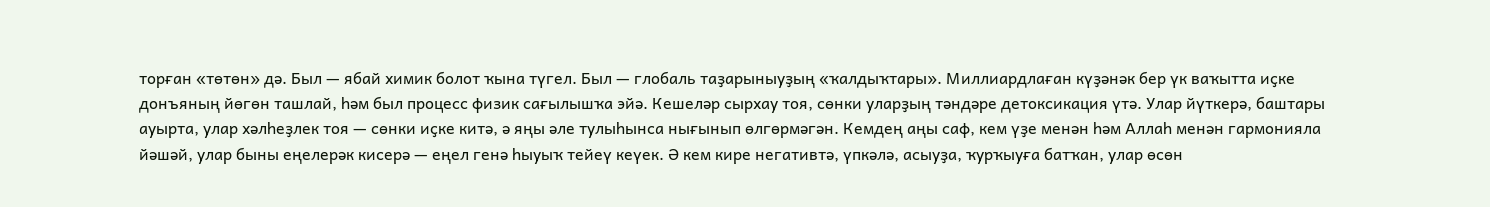торған «төтөн» дә. Был — ябай химик болот ҡына түгел. Был — глобаль таҙарыныуҙың «ҡалдыҡтары». Миллиардлаған күҙәнәк бер үк ваҡытта иҫке донъяның йөгөн ташлай, һәм был процесс физик сағылышҡа эйә. Кешеләр сырхау тоя, сөнки уларҙың тәндәре детоксикация үтә. Улар йүткерә, баштары ауырта, улар хәлһеҙлек тоя — сөнки иҫке китә, ә яңы әле тулыһынса нығынып өлгөрмәгән. Кемдең аңы саф, кем үҙе менән һәм Аллаһ менән гармонияла йәшәй, улар быны еңелерәк кисерә — еңел генә һыуыҡ тейеү кеүек. Ә кем кире негативтә, үпкәлә, асыуҙа, ҡурҡыуға батҡан, улар өсөн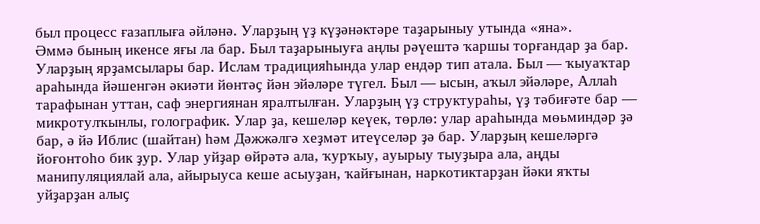был процесс ғазаплыға әйләнә. Уларҙың үҙ күҙәнәктәре таҙарыныу утында «яна».
Әммә бының икенсе яғы ла бар. Был таҙарыныуға аңлы рәүештә ҡаршы торғандар ҙа бар. Уларҙың ярҙамсылары бар. Ислам традицияһында улар ендәр тип атала. Был — ҡыуаҡтар араһында йәшенгән әкиәти йөнтәҫ йән эйәләре түгел. Был — ысын, аҡыл эйәләре, Аллаһ тарафынан уттан, саф энергиянан яралтылған. Уларҙың үҙ структураһы, үҙ тәбиғәте бар — микротулҡынлы, голографик. Улар ҙа, кешеләр кеүек, төрлө: улар араһында мөьминдәр ҙә бар, ә йә Иблис (шайтан) һәм Дәжжәлгә хеҙмәт итеүселәр ҙә бар. Уларҙың кешеләргә йоғонтоһо бик ҙур. Улар уйҙар өйрәтә ала, ҡурҡыу, ауырыу тыуҙыра ала, аңды манипуляциялай ала, айырыуса кеше асыуҙан, ҡайғынан, наркотиктарҙан йәки яҡты уйҙарҙан алыҫ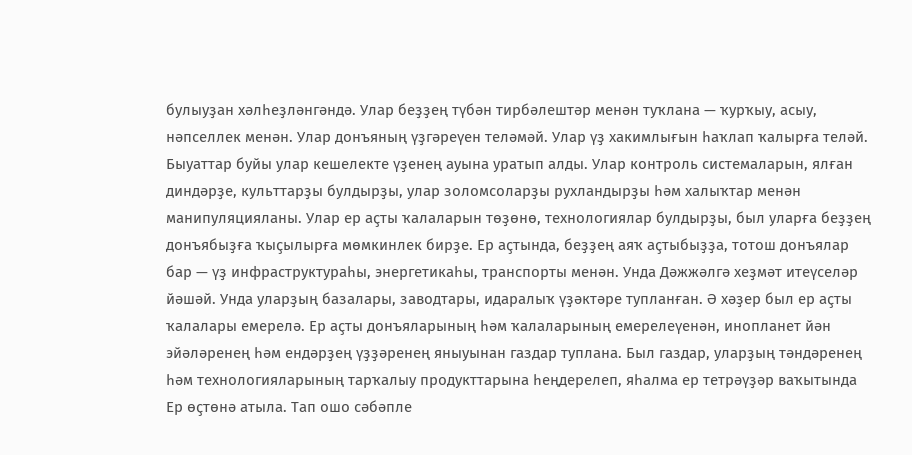булыуҙан хәлһеҙләнгәндә. Улар беҙҙең түбән тирбәлештәр менән туҡлана — ҡурҡыу, асыу, нәпселлек менән. Улар донъяның үҙгәреүен теләмәй. Улар үҙ хакимлығын һаҡлап ҡалырға теләй.
Быуаттар буйы улар кешелекте үҙенең ауына уратып алды. Улар контроль системаларын, ялған диндәрҙе, культтарҙы булдырҙы, улар золомсоларҙы рухландырҙы һәм халыҡтар менән манипуляцияланы. Улар ер аҫты ҡалаларын төҙөнө, технологиялар булдырҙы, был уларға беҙҙең донъябыҙға ҡыҫылырға мөмкинлек бирҙе. Ер аҫтында, беҙҙең аяҡ аҫтыбыҙҙа, тотош донъялар бар — үҙ инфраструктураһы, энергетикаһы, транспорты менән. Унда Дәжжәлгә хеҙмәт итеүселәр йәшәй. Унда уларҙың базалары, заводтары, идаралыҡ үҙәктәре тупланған. Ә хәҙер был ер аҫты ҡалалары емерелә. Ер аҫты донъяларының һәм ҡалаларының емерелеүенән, инопланет йән эйәләренең һәм ендәрҙең үҙҙәренең яныуынан газдар туплана. Был газдар, уларҙың тәндәренең һәм технологияларының тарҡалыу продукттарына һеңдерелеп, яһалма ер тетрәүҙәр ваҡытында Ер өҫтөнә атыла. Тап ошо сәбәпле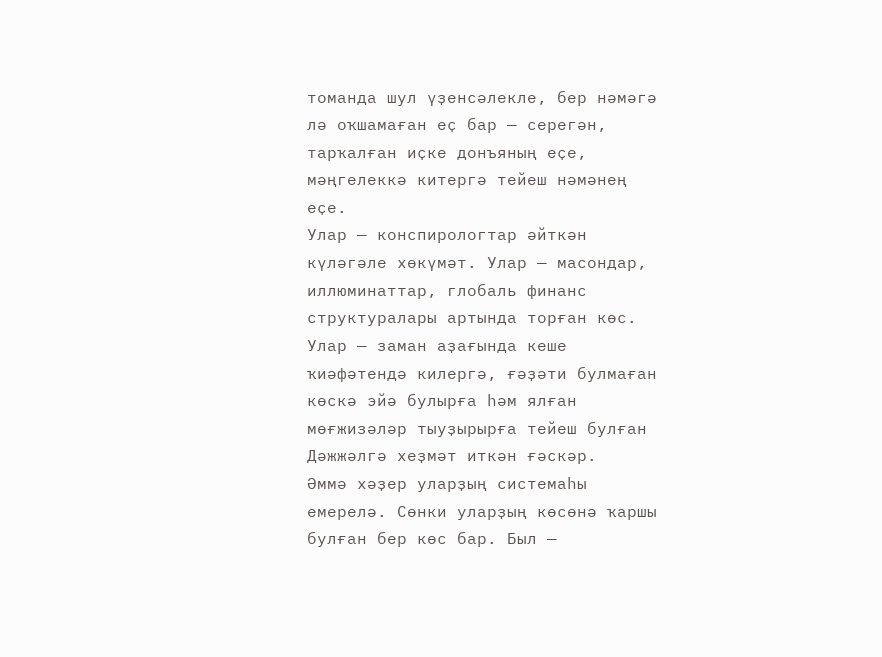томанда шул үҙенсәлекле, бер нәмәгә лә оҡшамаған еҫ бар — серегән, тарҡалған иҫке донъяның еҫе, мәңгелеккә китергә тейеш нәмәнең еҫе.
Улар — конспирологтар әйткән күләгәле хөкүмәт. Улар — масондар, иллюминаттар, глобаль финанс структуралары артында торған көс. Улар — заман аҙағында кеше ҡиәфәтендә килергә, ғәҙәти булмаған көскә эйә булырға һәм ялған мөғжизәләр тыуҙырырға тейеш булған Дәжжәлгә хеҙмәт иткән ғәскәр.
Әммә хәҙер уларҙың системаһы емерелә. Сөнки уларҙың көсөнә ҡаршы булған бер көс бар. Был —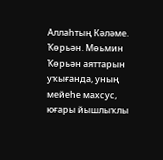Аллаһтың Кәләме. Ҡөрьән. Мөьмин Ҡөрьән аяттарын уҡығанда, уның мейеһе махсус, юғары йышлыҡлы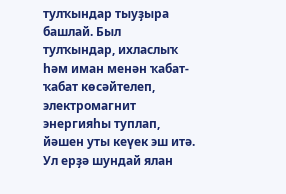тулҡындар тыуҙыра башлай. Был тулҡындар, ихласлыҡ һәм иман менән ҡабат-ҡабат көсәйтелеп, электромагнит энергияһы туплап, йәшен уты кеүек эш итә. Ул ерҙә шундай ялан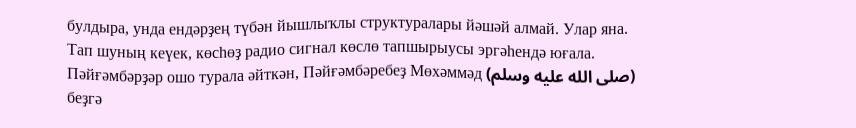булдыра, унда ендәрҙең түбән йышлыҡлы структуралары йәшәй алмай. Улар яна. Тап шуның кеүек, көсһөҙ радио сигнал көслө тапшырыусы эргәһендә юғала. Пәйғәмбәрҙәр ошо турала әйткән, Пәйғәмбәребеҙ Мөхәммәд (صلى الله عليه وسلم) беҙгә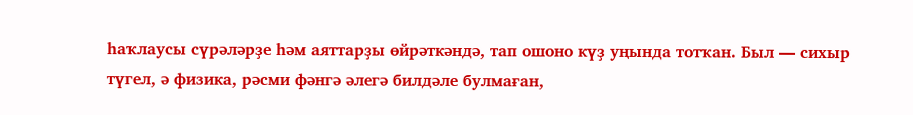һаҡлаусы сүрәләрҙе һәм аяттарҙы өйрәткәндә, тап ошоно күҙ уңында тотҡан. Был — сихыр түгел, ә физика, рәсми фәнгә әлегә билдәле булмаған,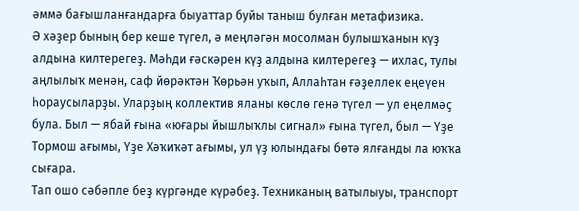әммә бағышланғандарға быуаттар буйы таныш булған метафизика.
Ә хәҙер бының бер кеше түгел, ә меңләгән мосолман булышҡанын күҙ алдына килтерегеҙ. Мәһди ғәскәрен күҙ алдына килтерегеҙ — ихлас, тулы аңлылыҡ менән, саф йөрәктән Ҡөрьән уҡып, Аллаһтан ғәҙеллек еңеүен һораусыларҙы. Уларҙың коллектив яланы көслө генә түгел — ул еңелмәҫ була. Был — ябай ғына «юғары йышлыҡлы сигнал» ғына түгел, был — Үҙе Тормош ағымы, Үҙе Хәҡиҡәт ағымы, ул үҙ юлындағы бөтә ялғанды ла юҡҡа сығара.
Тап ошо сәбәпле беҙ күргәнде күрәбеҙ. Техниканың ватылыуы, транспорт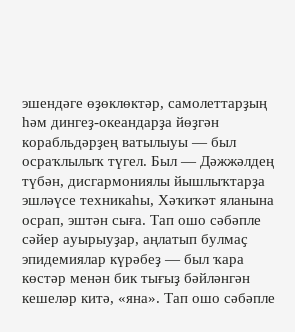эшендәге өҙөклөктәр, самолеттарҙың һәм дингеҙ-океандарҙа йөҙгән корабльдәрҙең ватылыуы — был осраҡлылыҡ түгел. Был — Дәжжәлдең түбән, дисгармониялы йышлыҡтарҙа эшләүсе техникаһы, Хәҡиҡәт яланына осрап, эштән сыға. Тап ошо сәбәпле сәйер ауырыуҙар, аңлатып булмаҫ эпидемиялар күрәбеҙ — был ҡара көстәр менән бик тығыҙ бәйләнгән кешеләр китә, «яна». Тап ошо сәбәпле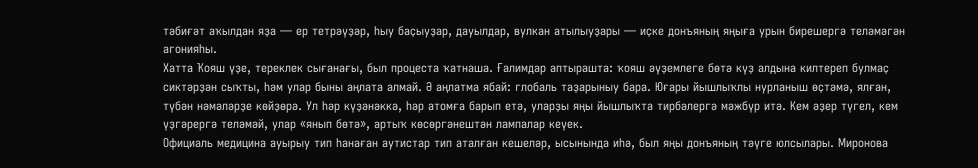тәбиғәт аҡылдан яҙа — ер тетрәүҙәр, һыу баҫыуҙар, дауылдар, вулкан атылыуҙары — иҫке донъяның яңыға урын бирешергә теләмәгән агонияһы.
Хатта Ҡояш үҙе, тереклек сығанағы, был процеста ҡатнаша. Ғалимдар аптырашта: ҡояш әүҙемлеге бөтә күҙ алдына килтереп булмаҫ сиктәрҙән сыҡты, һәм улар быны аңлата алмай. Ә аңлатма ябай: глобаль таҙарыныу бара. Юғары йышлыҡлы нурланыш өҫтәмә, ялған, түбән нәмәләрҙе көйҙөрә. Ул һәр күҙәнәккә, һәр атомға барып етә, уларҙы яңы йышлыҡта тирбәлергә мәжбүр итә. Кем әҙер түгел, кем үҙгәрергә теләмәй, улар «янып бөтә», артыҡ көсөргәнештән лампалар кеүек.
Официаль медицина ауырыу тип һанаған аутистар тип аталған кешеләр, ысынында иһә, был яңы донъяның тәүге юлсылары. Миронова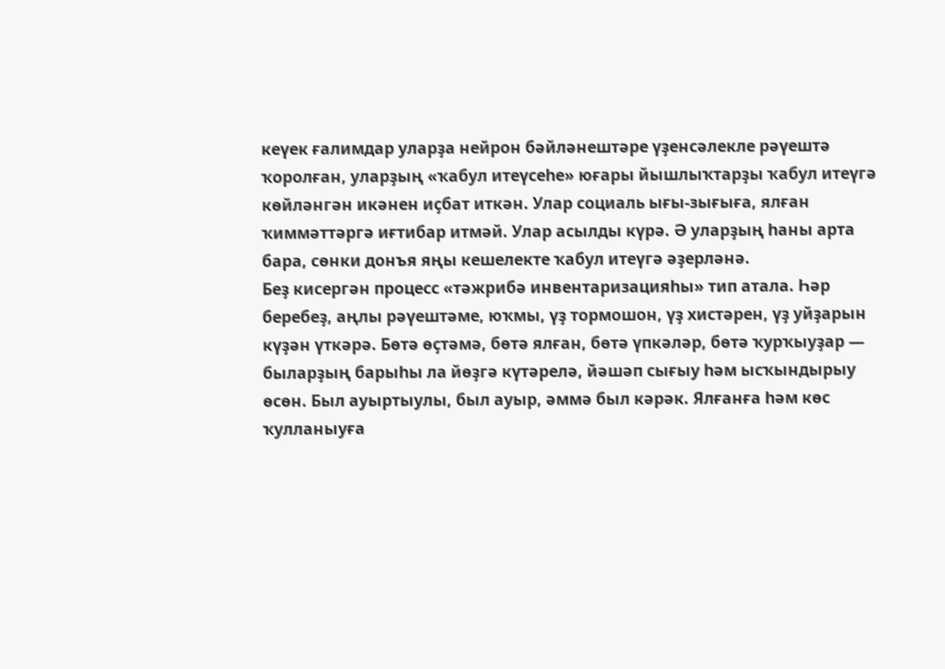кеүек ғалимдар уларҙа нейрон бәйләнештәре үҙенсәлекле рәүештә ҡоролған, уларҙың «ҡабул итеүсеһе» юғары йышлыҡтарҙы ҡабул итеүгә көйләнгән икәнен иҫбат иткән. Улар социаль ығы-зығыға, ялған ҡиммәттәргә иғтибар итмәй. Улар асылды күрә. Ә уларҙың һаны арта бара, сөнки донъя яңы кешелекте ҡабул итеүгә әҙерләнә.
Беҙ кисергән процесс «тәжрибә инвентаризацияһы» тип атала. Һәр беребеҙ, аңлы рәүештәме, юҡмы, үҙ тормошон, үҙ хистәрен, үҙ уйҙарын күҙән үткәрә. Бөтә өҫтәмә, бөтә ялған, бөтә үпкәләр, бөтә ҡурҡыуҙар — быларҙың барыһы ла йөҙгә күтәрелә, йәшәп сығыу һәм ысҡындырыу өсөн. Был ауыртыулы, был ауыр, әммә был кәрәк. Ялғанға һәм көс ҡулланыуға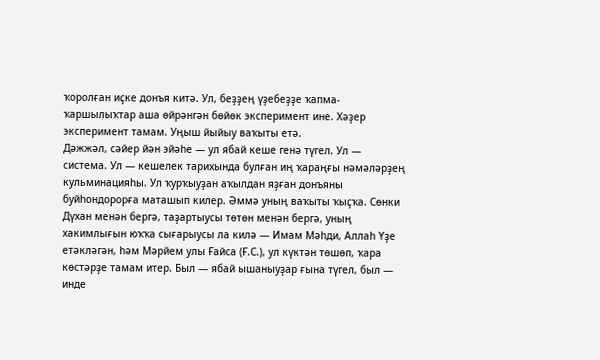ҡоролған иҫке донъя китә. Ул, беҙҙең үҙебеҙҙе ҡапма-ҡаршылыҡтар аша өйрәнгән бөйөк эксперимент ине. Хәҙер эксперимент тамам. Уңыш йыйыу ваҡыты етә.
Дәжжәл, сәйер йән эйәһе — ул ябай кеше генә түгел. Ул — система. Ул — кешелек тарихында булған иң ҡараңғы нәмәләрҙең кульминацияһы. Ул ҡурҡыуҙан аҡылдан яҙған донъяны буйһондорорға маташып килер. Әммә уның ваҡыты ҡыҫҡа. Сөнки Дүхан менән бергә, таҙартыусы төтөн менән бергә, уның хакимлығын юҡҡа сығарыусы ла килә — Имам Мәһди, Аллаһ Үҙе етәкләгән, һәм Мәрйем улы Ғайса (Ғ.С.), ул күктән төшөп, ҡара көстәрҙе тамам итер. Был — ябай ышаныуҙар ғына түгел, был — инде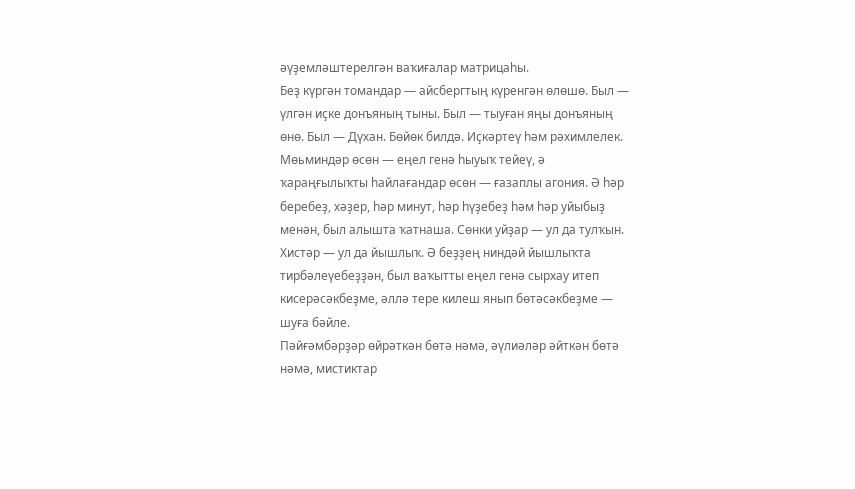әүҙемләштерелгән ваҡиғалар матрицаһы.
Беҙ күргән томандар — айсбергтың күренгән өлөшө. Был — үлгән иҫке донъяның тыны. Был — тыуған яңы донъяның өнө. Был — Дүхан. Бөйөк билдә. Иҫкәртеү һәм рәхимлелек. Мөьминдәр өсөн — еңел генә һыуыҡ тейеү, ә ҡараңғылыҡты һайлағандар өсөн — ғазаплы агония. Ә һәр беребеҙ, хәҙер, һәр минут, һәр һүҙебеҙ һәм һәр уйыбыҙ менән, был алышта ҡатнаша. Сөнки уйҙар — ул да тулҡын. Хистәр — ул да йышлыҡ. Ә беҙҙең ниндәй йышлыҡта тирбәлеүебеҙҙән, был ваҡытты еңел генә сырхау итеп кисерәсәкбеҙме, әллә тере килеш янып бөтәсәкбеҙме — шуға бәйле.
Пәйғәмбәрҙәр өйрәткән бөтә нәмә, әүлиәләр әйткән бөтә нәмә, мистиктар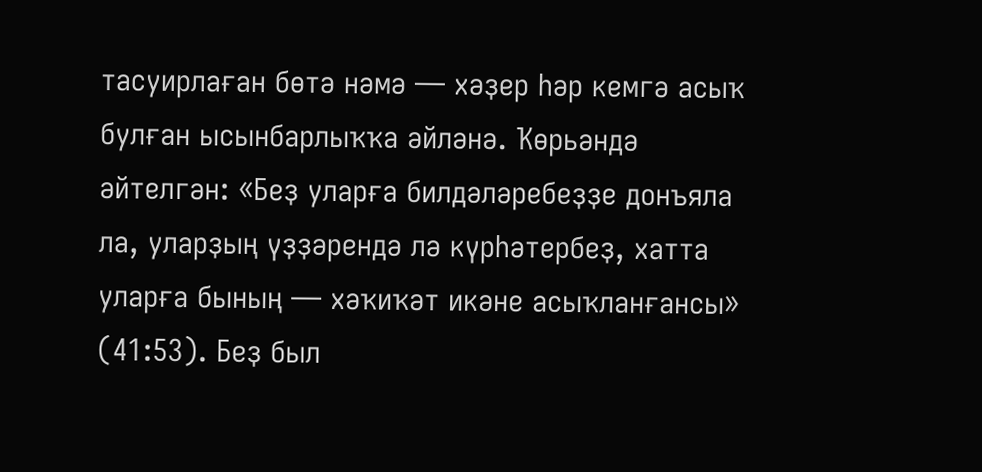тасуирлаған бөтә нәмә — хәҙер һәр кемгә асыҡ булған ысынбарлыҡҡа әйләнә. Ҡөрьәндә әйтелгән: «Беҙ уларға билдәләребеҙҙе донъяла ла, уларҙың үҙҙәрендә лә күрһәтербеҙ, хатта уларға бының — хәҡиҡәт икәне асыҡланғансы» (41:53). Беҙ был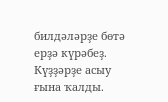билдәләрҙе бөтә ерҙә күрәбеҙ. Күҙҙәрҙе асыу ғына ҡалды.